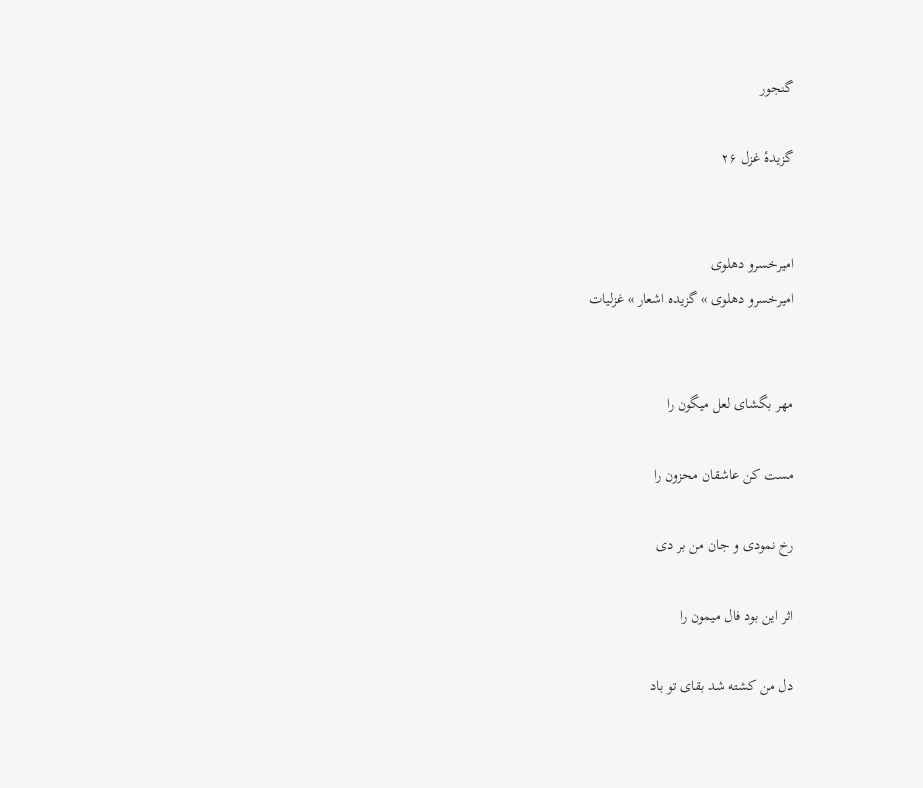گنجور

گزیدهٔ غزل ۲۶


امیرخسرو دهلوی
امیرخسرو دهلوی » گزیده اشعار » غزلیات


مهر بگشای لعل میگون را

مست کن عاشقان محزون را

رخ نمودی و جان من بر دی

اثر این بود فال میمون را

دل من کشته شد بقای تو باد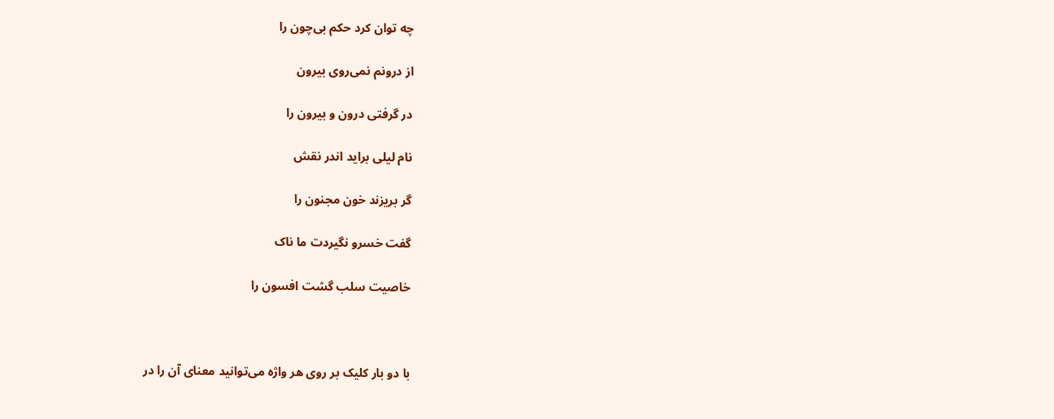چه توان کرد حکم بی‌چون را

از درونم نمی‌روی بیرون

در گرفتی درون و بیرون را

نام لیلی براید اندر نقش

گر بریزند خون مجنون را

گفت خسرو نگیردت ما ناک

خاصیت سلب گشت افسون را



با دو بار کلیک بر روی هر واژه می‌توانید معنای آن را در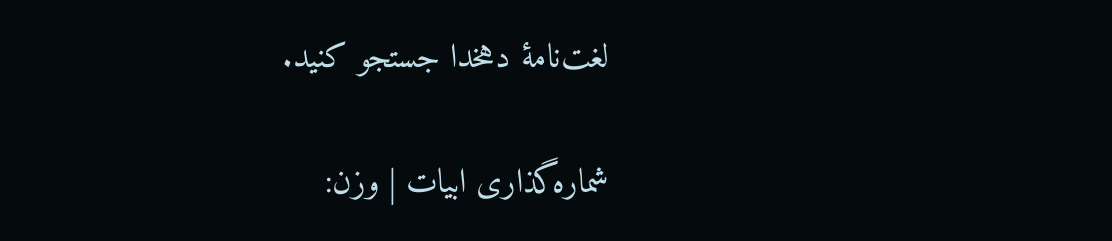لغت‌نامهٔ دهخدا جستجو کنید.

شماره‌گذاری ابیات | وزن: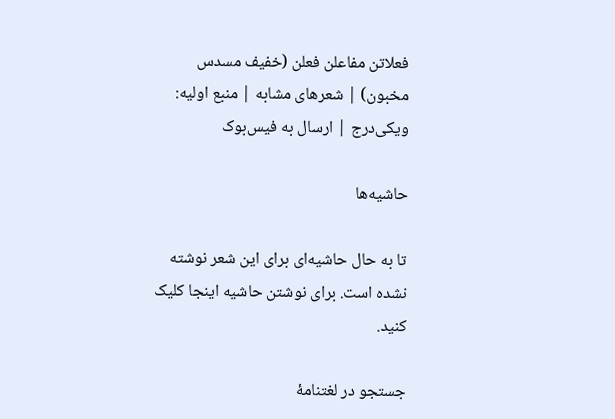فعلاتن مفاعلن فعلن (خفیف مسدس مخبون) | شعرهای مشابه | منبع اولیه: ویکی‌درج | ارسال به فیس‌بوک

حاشیه‌ها

تا به حال حاشیه‌ای برای این شعر نوشته نشده است. برای نوشتن حاشیه اینجا کلیک کنید.

جستجو در لغتنامهٔ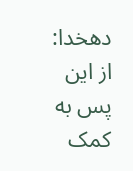دهخدا: از این پس به کمک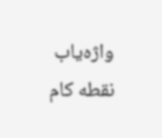واژه‌یاب نقطه کام